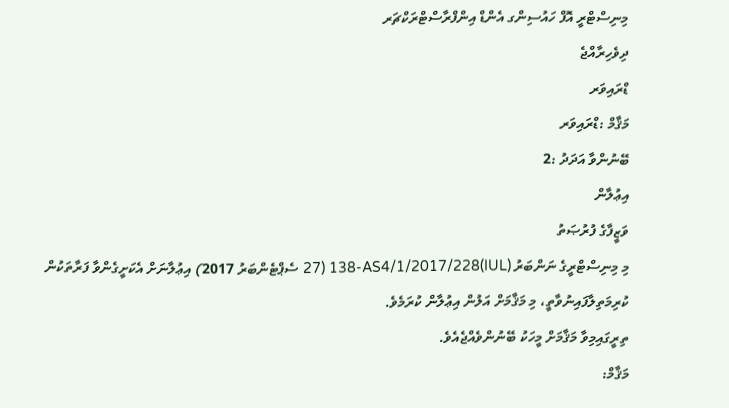މިނިސްޓްރީ އޮފް ހައުސިންގ އެންޑް އިންފްރާސްޓްރަކްޗަރ
ދިވެހިރާއްޖެ
ޑްރައިވަރ
މަޤާމް :ޑްރައިވަރ
ބޭނުންވާ އަދަދު :2
އިޢުލާން
ވަޒީފާގެ ފުރުޞަތު
މި މިނިސްޓްރީގެ ނަންބަރު (IUL)138-AS4/1/2017/228 (27 ސެޕްޓެންބަރު 2017) އިޢުލާނަށް އެކަށީގެންވާ ފަރާތަކުން ކުރިމަތިލާފައިނުވާތީ، މި މަޤާމަށް އަލުން އިޢުލާން ކުރަމެވެ.
ތިރީގައިމިވާ މަޤާމަށް މީހަކު ބޭނުންވެއްޖެއެވެ.
މަޤާމް: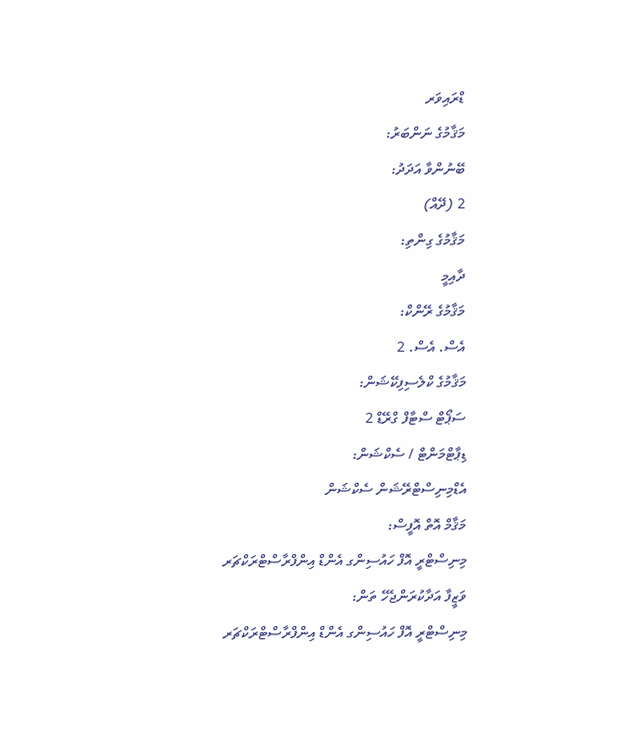ޑްރައިވަރ
މަޤާމުގެ ނަންބަރު:
ބޭނުންވާ އަދަދު:
2 (ދޭއް)
މަޤާމުގެ ގިންތި:
ދާއިމީ
މަޤާމުގެ ރޭންކް:
އެސް. އެސް. 2
މަޤާމުގެ ކްލެސިފިކޭޝަން:
ސަޕޯޓް ސްޓާފް ގްރޭޑް 2
ޑިޕާޓްމަންޓް / ސެކްޝަން:
އެޑްމިނިސްޓްރޭޝަން ސެކްޝަން
މަޤާމް އޮތް އޮފީސް:
މިނިސްޓްރީ އޮފް ހައުސިންގ އެންޑް އިންފްރާސްޓްރަކްޗަރ
ވަޒީފާ އަދާކުރަންޖެހޭ ތަން:
މިނިސްޓްރީ އޮފް ހައުސިންގ އެންޑް އިންފްރާސްޓްރަކްޗަރ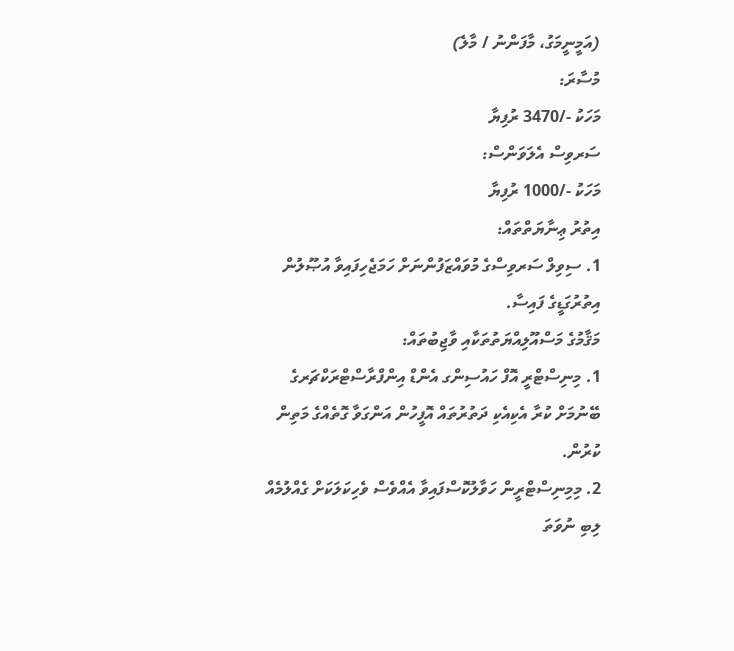(އަމީނީމަގު، މާފަންނު / މާލެ)
މުސާރަ:
މަހަކު -/3470 ރުފިޔާ
ސަރވިސް އެލަވަންސް:
މަހަކު -/1000 ރުފިޔާ
އިތުރު ޢިނާޔަތްތައް:
1. ސިވިލް ސަރވިސްގެ މުވައްޒަފުންނަށް ހަމަޖެހިފައިވާ އުޞޫލުން އިތުރުގަޑީގެ ފައިސާ.
މަޤާމުގެ މަސްއޫލިއްޔަތުތަކާއި ވާޖިބުތައް:
1. މިނިސްޓްރީ އޮފް ހައުސިންގ އެންޑް އިންފްރާސްޓްރަކްޗަރގެ ބޭނުމަށް ކުރާ އެކިއެކި ދަތުރުތައް އޮފީހުން އަންގަވާ ގޮތެއްގެ މަތިން ކުރުން.
2. މިމިނިސްޓްރީން ހަވާލުކޮސްފައިވާ އެއްވެސް ވެހިކަލަކަށް ގެއްލުމެއް ލިބި ނުވަތަ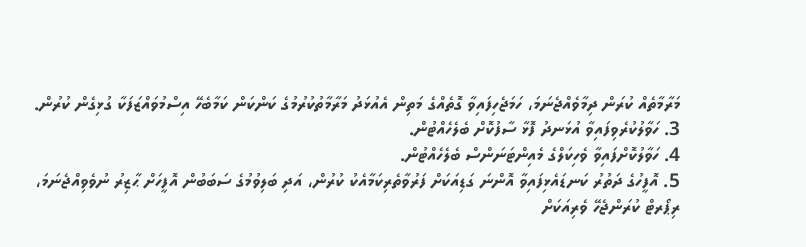މަރާމާތެއް ކުރަން ދިމާވެއްޖެނަމަ، ހަމަޖެހިފައިވާ ގޮތެއްގެ މަތިން އެއުޅަދު މަރާމާތުކުރުމުގެ ކަންކަން ކަމާބެހޭ އިސްމުވައްޒަފަކާ ގުޅިގެން ކުރުން.
3. ހަވާލުކުރެވިފައިވާ އުޅަނދު ފޮޅާ ސާފުކޮށް ބެލެހެއްޓުން.
4. ހަވާލުކޮށްފައިވާ ވެހިކަލްގެ މެއިންޓަނަންސް ބެލެހެއްޓުން.
5. އޮފީހުގެ ދަތުރު ކަނޑައެޅިފައިވާ އޮންނަ ގަޑިއަކަށް ފަރުވާތެރިކަމާއެކު ކުރުން، އަދި ބަލިވުމުގެ ސަބަބުން އޮފީހަށް ޙާޒިރު ނުވެވިއްޖެނަމަ، ރިޕޯރޓް ކުރަންޖެހޭ ވެރިއަކަށް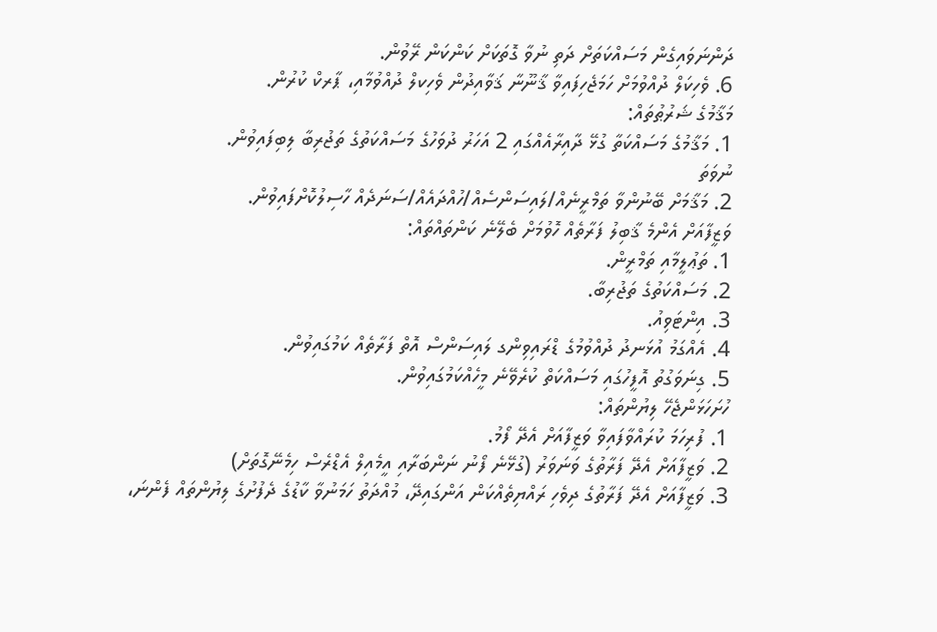ދަންނަވައިގެން މަސައްކަތަށް ދަތި ނުވާ ގޮތަކަށް ކަންކަން ރޭވުން.
6. ވެހިކަލް ދުއްވުމަށް ހަމަޖެހިފައިވާ ޤާނޫނާ ޤަވާއިދުން ވެހިކލް ދުއްވުމާއި، ޕާރކް ކުރުން.
މަޤާމުގެ ޝަރުޠުތައް:
1. މަޤާމުގެ މަސައްކަތާ ގުޅޭ ދާއިރާއެއްގައި 2 އަހަރު ދުވަހުގެ މަސައްކަތުގެ ތަޖުރިބާ ލިބިފައިވުން.
ނުވަތަ
2. މަޤާމަށް ބޭނުންވާ ތަމްރީނެއް/ލައިސަންސެއް/ހުއްދައެއް/ސަނަދެއް ހާސިލުކޮށްފައިވުން.
ވަޒީފާއަށް އެންމެ ޤާބިލު ފަރާތެއް ހޮވުމަށް ބެލޭނެ ކަންތައްތައް:
1. ތަޢުލީމާއި ތަމްރީން.
2. މަސައްކަތުގެ ތަޖުރިބާ.
3. އިންޓަވިއު.
4. އެއްގަމު އުޅަނދު ދުއްވުމުގެ ޑްރައިވިންގ ލައިސަންސް އޮތް ފަރާތެއް ކަމުގައިވުން.
5. ގިނަވަގުތު އޮފީހުގައި މަސައްކަތް ކުރެވޭނެ މީހެއްކަމުގައިވުން.
ހުށަހަޅަންޖެހޭ ލިޔުންތައް:
1. ފުރިހަމަ ކުރައްވާފައިވާ ވަޒީފާއަށް އެދޭ ފޯމު.
2. ވަޒީފާއަށް އެދޭ ފަރާތުގެ ވަނަވަރު (ގުޅޭނެ ފޯނު ނަންބަރާއި އީމެއިލް އެޑްރެސް ހިމެނޭގޮތަށް)
3. ވަޒީފާއަށް އެދޭ ފަރާތުގެ ދިވެހި ރައްޔިތެއްކަން އަންގައިދޭ، މުއްދަތު ހަމަނުވާ ކާޑުގެ ދެފުށުގެ ލިޔުންތައް ފެންނަ،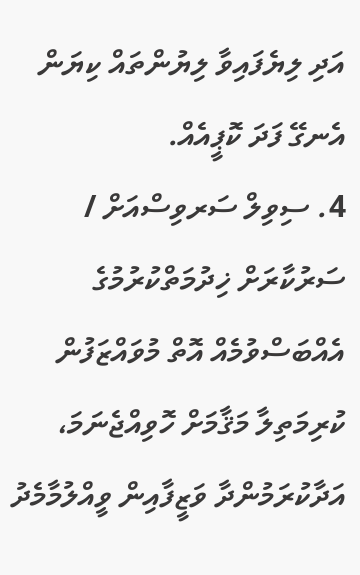އަދި ލިޔެފައިވާ ލިޔުންތައް ކިޔަން އެނގޭ ފަދަ ކޮޕީއެއް.
4. ސިވިލް ސަރވިސްއަށް / ސަރުކާރަށް ޚިދުމަތްކުރުމުގެ އެއްބަސްވުމެއް އޮތް މުވައްޒަފުން ކުރިމަތިލާ މަޤާމަށް ހޮވިއްޖެނަމަ، އަދާކުރަމުންދާ ވަޒީފާއިން ވީއްލުމާމެދު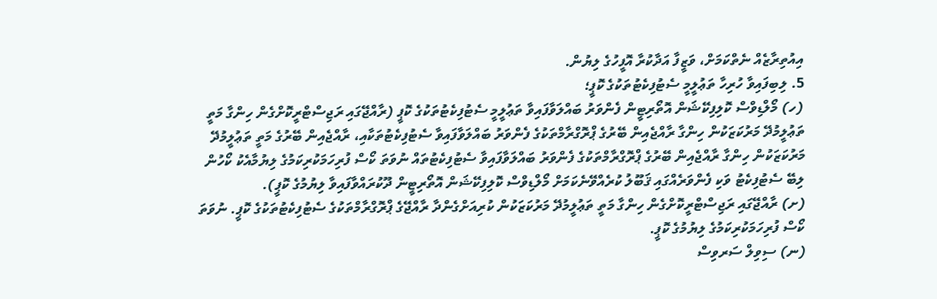އިއުތިރާޒެއް ނެތްކަމަށް، ވަޒީފާ އަދާކުރާ އޮފީހުގެ ލިޔުން.
5. ލިބިފައިވާ ހުރިހާ ތަޢުލީމީ ސެޓުފިކެޓުތަކުގެ ކޮޕީ؛
(ހ) މޯލްޑިވްސް ކޮލިފިކޭޝަން އޮތޯރިޓީން ފެންވަރު ބައްލަވާފައިވާ ތަޢުލީމީ ސެޓުފިކެޓުތަކުގެ ކޮޕީ (ރާއްޖޭގައި ރަޖިސްޓްރީކޮށްގެން ހިންގާ މަތީ ތަޢުލީމުދޭ މަރުކަޒަކުން ހިންގާ ރާއްޖެއިން ބޭރުގެ ޕްރޮގްރާމްތަކުގެ ފެންވަރު ބައްލަވާފައިވާ ސެޓުފިކެޓުތަކާއި، ރާއްޖެއިން ބޭރުގެ މަތީ ތަޢުލީމުދޭ މަރުކަޒަކުން ހިންގާ ރާއްޖެއިން ބޭރުގެ ޕްރޮގްރާމްތަކުގެ ފެންވަރު ބައްލަވާފައިވާ ސެޓުފިކެޓުތައް ނުވަތަ ކޯސް ފުރިހަމަކުރިކަމުގެ ލިޔުމާއެކު ކޯހުން ލިބޭ ސެޓުފިކެޓު ވަކި ފެންވަރެއްގައި ޤަބޫލު ކުރެއްވޭނެކަމަށް މޯލްޑިވްސް ކޮލިފިކޭޝަން އޮތޯރިޓީން ދޫކުރައްވާފައިވާ ލިޔުމުގެ ކޮޕީ).
(ށ) ރާއްޖޭގައި ރަޖިސްޓްރީކޮށްގެން ހިންގާ މަތީ ތަޢުލީމުދޭ މަރުކަޒަކުން ކުރިއަށްގެންދާ ރާއްޖޭގެ ޕްރޮގްރާމްތަކުގެ ސެޓުފިކެޓުތަކުގެ ކޮޕީ. ނުވަތަ ކޯސް ފުރިހަމަކުރިކަމުގެ ލިޔުމުގެ ކޮޕީ.
(ނ) ސިވިލް ސަރވިސް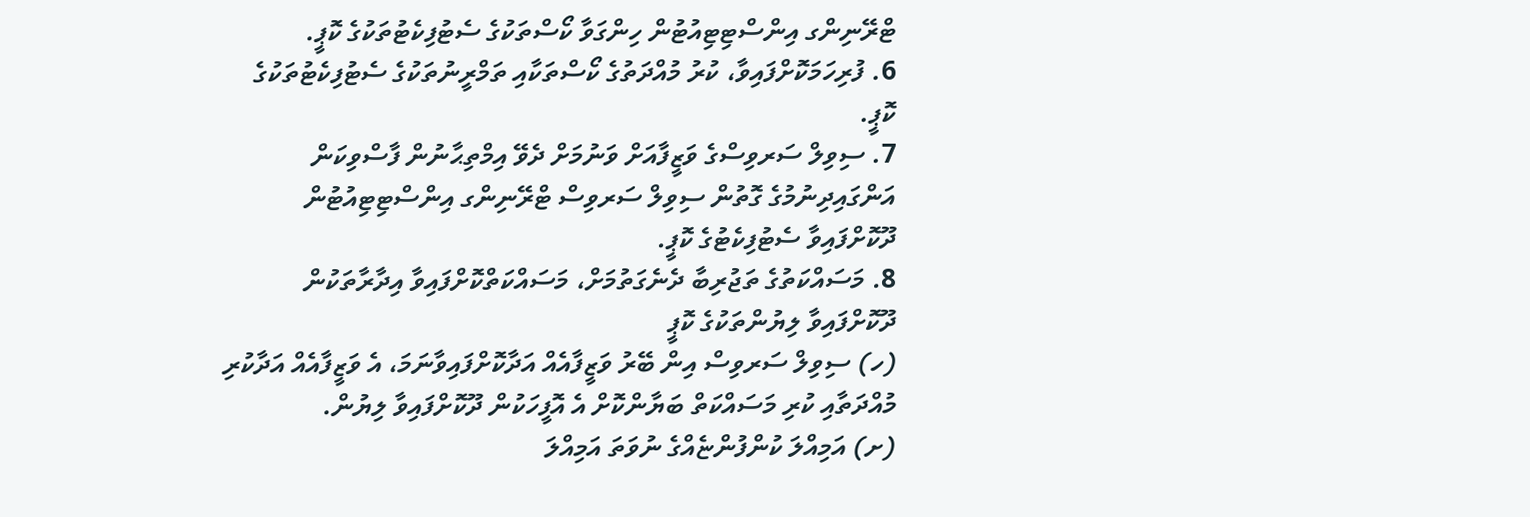ޓްރޭނިންގ އިންސްޓިޓިއުޓުން ހިންގަވާ ކޯސްތަކުގެ ސެޓުފިކެޓުތަކުގެ ކޮޕީ.
6. ފުރިހަމަކޮށްފައިވާ، ކުރު މުއްދަތުގެ ކޯސްތަކާއި ތަމްރީނުތަކުގެ ސެޓުފިކެޓުތަކުގެ ކޮޕީ.
7. ސިވިލް ސަރވިސްގެ ވަޒީފާއަށް ވަނުމަށް ދެވޭ އިމްތިޙާނުން ފާސްވިކަން އަންގައިދިނުމުގެ ގޮތުން ސިވިލް ސަރވިސް ޓްރޭނިންގ އިންސްޓިޓިއުޓުން ދޫކޮށްފައިވާ ސެޓުފިކެޓުގެ ކޮޕީ.
8. މަސައްކަތުގެ ތަޖުރިބާ ދެނެގަތުމަށް، މަސައްކަތްކޮށްފައިވާ އިދާރާތަކުން ދޫކޮށްފައިވާ ލިޔުންތަކުގެ ކޮޕީ
(ހ) ސިވިލް ސަރވިސް އިން ބޭރު ވަޒީފާއެއް އަދާކޮށްފައިވާނަމަ، އެ ވަޒީފާއެއް އަދާކުރި މުއްދަތާއި ކުރި މަސައްކަތް ބަޔާންކޮށް އެ އޮފީހަކުން ދޫކޮށްފައިވާ ލިޔުން.
(ށ) އަމިއްލަ ކުންފުންޏެއްގެ ނުވަތަ އަމިއްލަ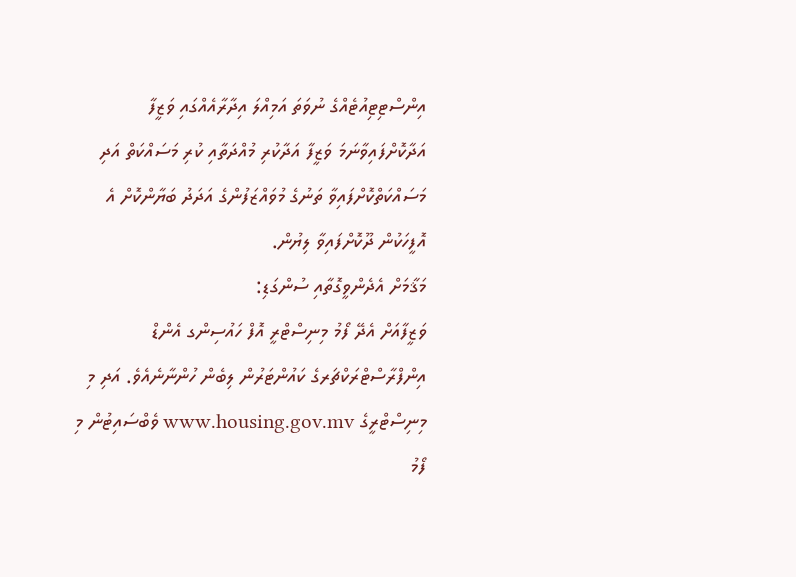އިންސްޓިޓިއުޓެއްގެ ނުވަތަ އަމިއްލަ އިދާރާއެއްގައި ވަޒީފާ އަދާކޮށްފައިވާނަމަ ވަޒީފާ އަދާކުރި މުއްދަތާއި ކުރި މަސައްކަތް އަދި މަސައްކަތްކޮށްފައިވާ ތަނުގެ މުވައްޒަފުންގެ އަދަދު ބަޔާންކޮށް އެ އޮފީހަކުން ދޫކޮށްފައިވާ ލިޔުން.
މަޤާމަށް އެދެންވީގޮތާއި ސުންގަޑި:
ވަޒީފާއަށް އެދޭ ފޯމު މިނިސްޓްރީ އޮފް ހައުސިންގ އެންޑް އިންފްރާސްޓްރަކްޗަރގެ ކައުންޓަރުން ލިބެން ހުންނާނެއެވެ. އަދި މި މިނިސްޓްރީގެ www.housing.gov.mv ވެބްސައިޓުން މި ފޯމު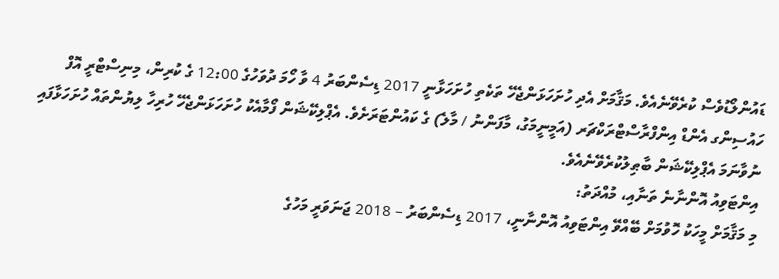ޑައުންލޯޑުވެސް ކުރެވޭނެއެވެ. މަޤާމަށް އެދި ހުށަހަޅަންޖެހޭ ތަކެތި ހުށަހަޅާނީ 2017 ޑިސެންބަރު 4 ވާ ހޯމަ ދުވަހުގެ 12:00 ގެ ކުރިން، މިނިސްޓްރީ އޮފް ހައުސިންގ އެންޑް އިންފްރާސްޓްރަކްޗަރ (އަމީނީމަގު، މާފަންނު / މާލެ) ގެ ކައުންޓަރަށެވެ. އެޕްލިކޭޝަން ފޯމާއެކު ހުށަހަޅަންޖެހޭ ހުރިހާ ލިޔުންތައް ހުށަހަޅާފައި ނުވާނަމަ އެޕްލިކޭޝަން ބާޠިލުކުރެވޭނެއެވެ.
އިންޓަވިއު އޮންނާނެ ތަނާއި، މުއްދަތު:
މި މަޤާމަށް މީހަކު ހޮވުމަށް ބޭއްވޭ އިންޓަވިއު އޮންނާނީ، 2017 ޑިސެންބަރު – 2018 ޖަނަވަރީ މަހުގެ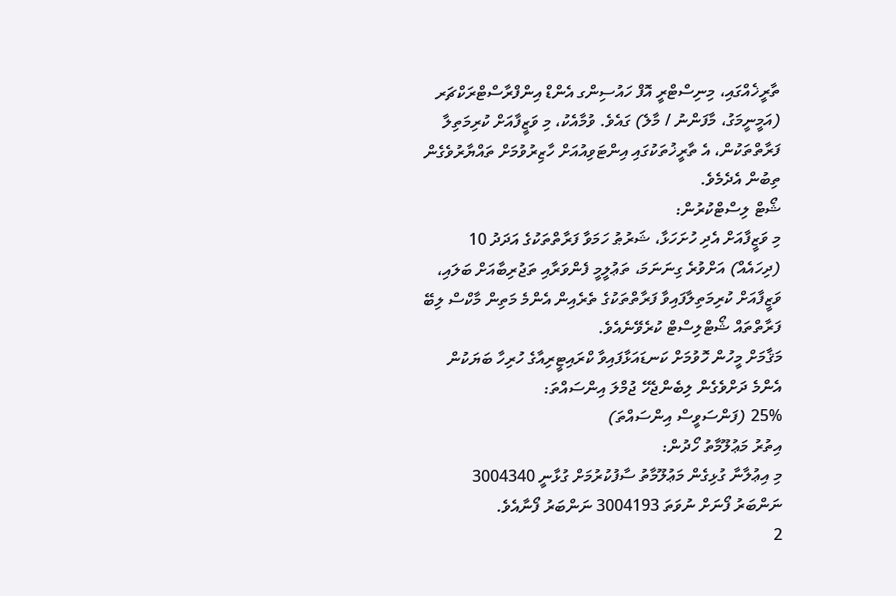ތާރީޚެއްގައި، މިނިސްޓްރީ އޮފް ހައުސިންގ އެންޑް އިންފްރާސްޓްރަކްޗަރ (އަމީނީމަގު، މާފަންނު / މާލެ) ގައެވެ. ވުމާއެކު، މި ވަޒީފާއަށް ކުރިމަތިލާ ފަރާތްތަކުން، އެ ތާރީޚުތަކުގައި އިންޓަވިއުއަށް ހާޒިރުވުމަށް ތައްޔާރުވެގެން ތިބުން އެދެމެވެ.
ޝޯޓް ލިސްޓްކުރުން:
މި ވަޒީފާއަށް އެދި ހުށަހަޅާ، ޝަރުޠު ހަމަވާ ފަރާތްތަކުގެ އަދަދު 10 (ދިހައެއް) އަށްވުރެ ގިނަނަމަ، ތަޢުލީމީ ފެންވަރާއި ތަޖުރިބާއަށް ބަލައި، ވަޒީފާއަށް ކުރިމަތިލާފައިވާ ފަރާތްތަކުގެ ތެރެއިން އެންމެ މަތިން މާކްސް ލިބޭ ފަރާތްތައް ޝޯޓްލިސްޓް ކުރެވޭނެއެވެ.
މަޤާމަށް މީހުން ހޮވުމަށް ކަނޑައަޅާފައިވާ ކްރައިޓީރިއާގެ ހުރިހާ ބަޔަކުން އެންމެ ދަށްވެގެން ލިބެންޖެހޭ ޖުމްލަ އިންސައްތަ:
25% (ފަންސަވީސް އިންސައްތަ)
އިތުރު މަޢުލޫމާތު ހޯދުން:
މި އިޢުލާނާ ގުޅިގެން މަޢުލޫމާތު ސާފުކުރުމަށް ގުޅާނީ 3004340 ނަންބަރު ފޯނަށް ނުވަތަ 3004193 ނަންބަރު ފޯނާއެވެ.
2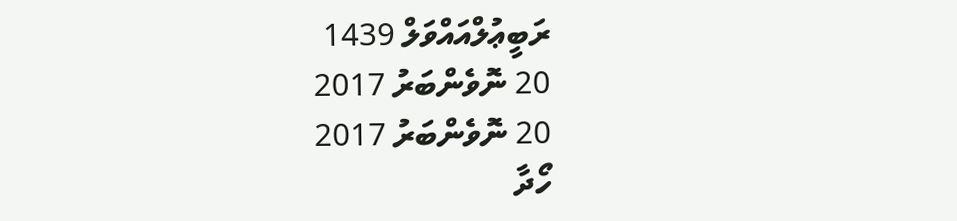ރަބީޢުލްއައްވަލް 1439
20 ނޮވެންބަރު 2017
20 ނޮވެންބަރު 2017
ހޯދާ